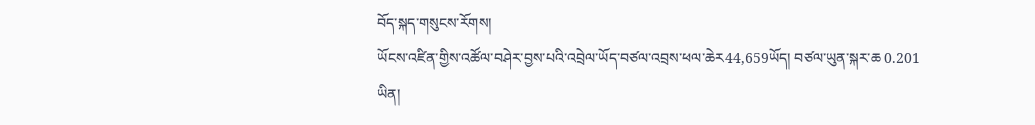བོད་སྐད་གསུངས་རོགས།
ཡོངས་འཛིན་གྱིས་འཚོལ་བཤེར་བྱས་པའི་འབྲེལ་ཡོད་བཙལ་འབྲས་ཕལ་ཆེར44,659ཡོད། བཙལ་ཡུན་སྐར་ཆ 0.201
ཡིན།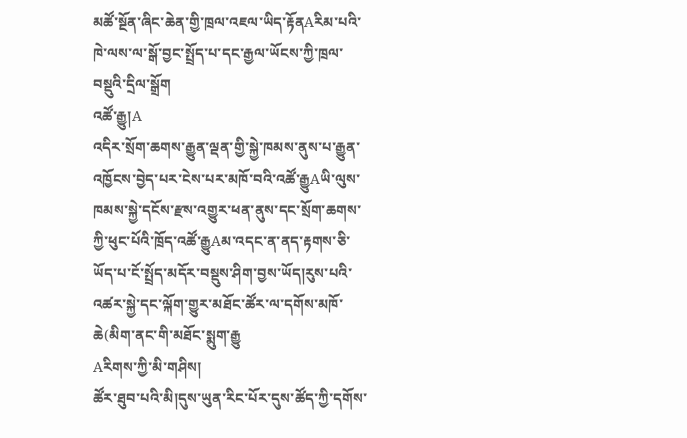མཚོ་སྔོན་ཞིང་ཆེན་གྱི་ཁྲལ་འཇལ་ཡིད་རྟོནAརིམ་པའི་ཁེ་ལས་ལ་སྒོ་བྱང་སྤྲོད་པ་དང་རྒྱལ་ཡོངས་ཀྱི་ཁྲལ་བསྡུའི་དྲིལ་སྒྲོག
འཚོ་རྒྱུ།A
འདིར་སྲོག་ཆགས་རྒྱུན་ལྡན་གྱི་སྐྱེ་ཁམས་ནུས་པ་རྒྱུན་འཁྱོངས་བྱེད་པར་ངེས་པར་མཁོ་བའི་འཚོ་རྒྱུAཡི་ལུས་ཁམས་སྐྱེ་དངོས་རྫས་འགྱུར་ཕན་ནུས་དང་སྲོག་ཆགས་ཀྱི་ཕུང་པོའི་ཁྲོད་འཚོ་རྒྱུAམ་འདང་ན་ནད་རྟགས་ཅི་ཡོད་པ་ངོ་སྤྲོད་མདོར་བསྡུས་ཤིག་བྱས་ཡོད།རུས་པའི་འཚར་སྐྱེ་དང་ལྐོག་གྱུར་མཐོང་ཚོར་ལ་དགོས་མཁོ་ཆེ(མིག་ནང་གི་མཐོང་སྨུག་རྒྱུ
Aརིགས་ཀྱི་མི་གཤིས།
ཚོར་ཐུབ་པའི་མི།དུས་ཡུན་རིང་པོར་དུས་ཚོད་ཀྱི་དགོས་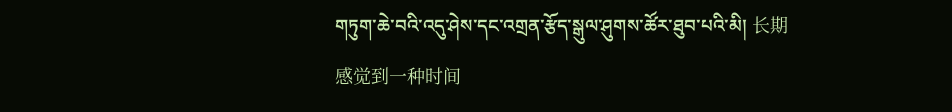གཏུག་ཆེ་བའི་འདུ་ཤེས་དང་འགྲན་རྩོད་སྒུལ་ཤུགས་ཚོར་ཐུབ་པའི་མི། 长期感觉到一种时间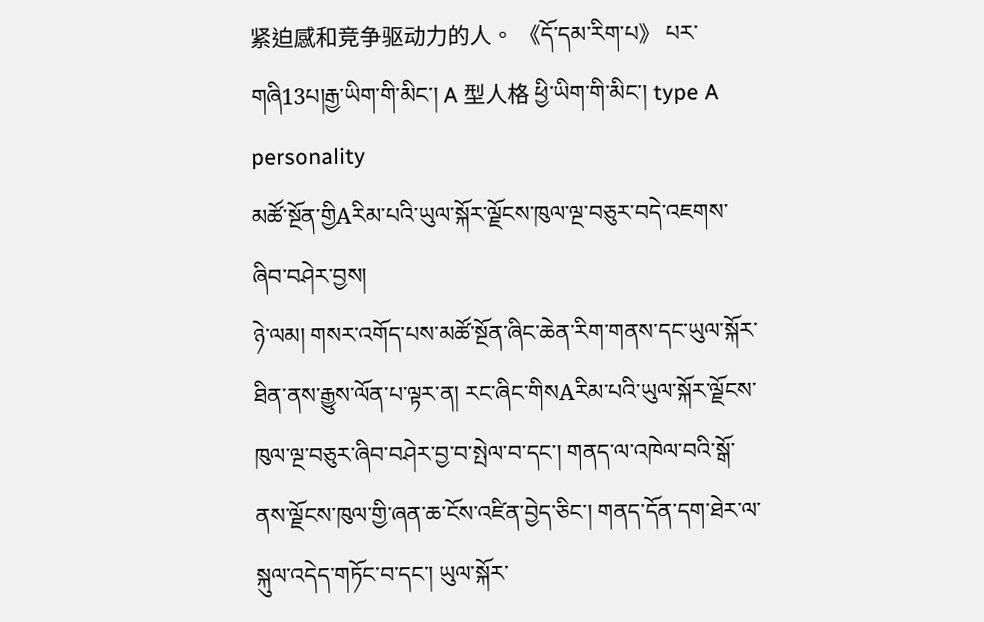紧迫感和竞争驱动力的人。 《དོ་དམ་རིག་པ》 པར་གཞི13པ།རྒྱ་ཡིག་གི་མིང་། A 型人格 ཕྱི་ཡིག་གི་མིང་། type A personality
མཚོ་སྔོན་གྱིAརིམ་པའི་ཡུལ་སྐོར་ལྗོངས་ཁུལ་ལྔ་བཅུར་བདེ་འཇགས་ཞིབ་བཤེར་བྱས།
ཉེ་ལམ། གསར་འགོད་པས་མཚོ་སྔོན་ཞིང་ཆེན་རིག་གནས་དང་ཡུལ་སྐོར་ཐིན་ནས་རྒྱུས་ལོན་པ་ལྟར་ན། རང་ཞིང་གིསAརིམ་པའི་ཡུལ་སྐོར་ལྗོངས་ཁུལ་ལྔ་བཅུར་ཞིབ་བཤེར་བྱ་བ་སྤེལ་བ་དང་། གནད་ལ་འཁེལ་བའི་སྒོ་ནས་ལྗོངས་ཁུལ་གྱི་ཞན་ཆ་ངོས་འཛིན་བྱེད་ཅིང་། གནད་དོན་དག་ཐེར་ལ་སྐུལ་འདེད་གཏོང་བ་དང་། ཡུལ་སྐོར་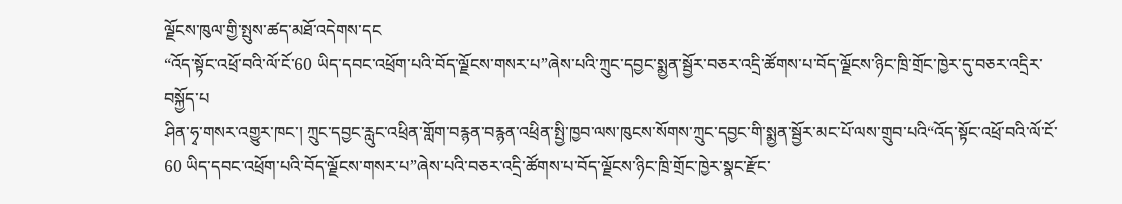ལྗོངས་ཁུལ་གྱི་སྤུས་ཚད་མཐོ་འདེགས་དང
“འོད་སྟོང་འཕྲོ་བའི་ལོ་ངོ་60 ཡིད་དབང་འཕྲོག་པའི་བོད་ལྗོངས་གསར་པ”ཞེས་པའི་ཀྲུང་དབྱང་སྨྱན་སྦྱོར་བཅར་འདྲི་ཚོགས་པ་བོད་ལྗོངས་ཉིང་ཁྲི་གྲོང་ཁྱེར་དུ་བཅར་འདྲིར་བསྐྱོད་པ
ཤིན་ཧྭ་གསར་འགྱུར་ཁང་། ཀྲུང་དབྱང་རླུང་འཕྲིན་གློག་བརྙན་བརྙན་འཕྲིན་སྤྱི་ཁྱབ་ལས་ཁུངས་སོགས་ཀྲུང་དབྱང་གི་སྨྱན་སྦྱོར་མང་པོ་ལས་གྲུབ་པའི“འོད་སྟོང་འཕྲོ་བའི་ལོ་ངོ་60 ཡིད་དབང་འཕྲོག་པའི་བོད་ལྗོངས་གསར་པ”ཞེས་པའི་བཅར་འདྲི་ཚོགས་པ་བོད་ལྗོངས་ཉིང་ཁྲི་གྲོང་ཁྱེར་སྣང་རྫོང་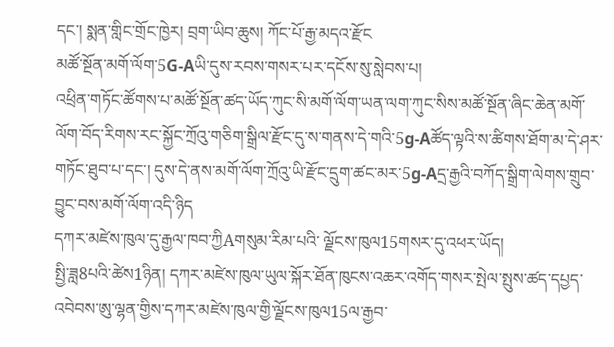དང་། སྨན་གླིང་གྲོང་ཁྱེར། བྲག་ཡིབ་ཆུས། ཀོང་པོ་རྒྱ་མདའ་རྫོང
མཚོ་སྔོན་མགོ་ལོག་5G-Aཡི་དུས་རབས་གསར་པར་དངོས་སུ་སླེབས་པ།
འཕྲིན་གཏོང་ཚོགས་པ་མཚོ་སྔོན་ཚད་ཡོད་ཀུང་སི་མགོ་ལོག་ཡན་ལག་ཀུང་སིས་མཚོ་སྔོན་ཞིང་ཆེན་མགོ་ལོག་བོད་རིགས་རང་སྐྱོང་ཀྲོའུ་གཅིག་སྒྲིལ་རྫོང་དུ་ས་གནས་དེ་གའི་5g-Aཚོད་ལྟའི་ས་ཚིགས་ཐོག་མ་དེ་ཤར་གཏོང་ཐུབ་པ་དང་། དུས་དེ་ནས་མགོ་ལོག་ཀྲོའུ་ཡི་རྫོང་དྲུག་ཚང་མར་5g-Aདྲ་རྒྱའི་བཀོད་སྒྲིག་ལེགས་གྲུབ་བྱུང་བས་མགོ་ལོག་འདི་ཉིད
དཀར་མཛེས་ཁུལ་དུ་རྒྱལ་ཁབ་ཀྱིAགསུམ་རིམ་པའི་ ལྗོངས་ཁུལ15གསར་དུ་འཕར་ཡོད།
སྤྱི་ཟླ8པའི་ཚེས1ཉིན། དཀར་མཛེས་ཁུལ་ཡུལ་སྐོར་ཐོན་ཁུངས་འཆར་འགོད་གསར་སྤེལ་སྤུས་ཚད་དཔྱད་འབེབས་ཨུ་ལྷན་གྱིས་དཀར་མཛེས་ཁུལ་གྱི་ལྗོངས་ཁུལ15ལ་རྒྱབ་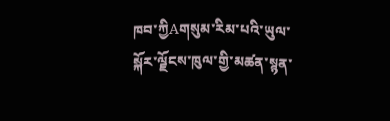ཁབ་ཀྱིAགསུམ་རིམ་པའི་ཡུལ་སྐོར་ལྗོངས་ཁུལ་གྱི་མཚན་སྙན་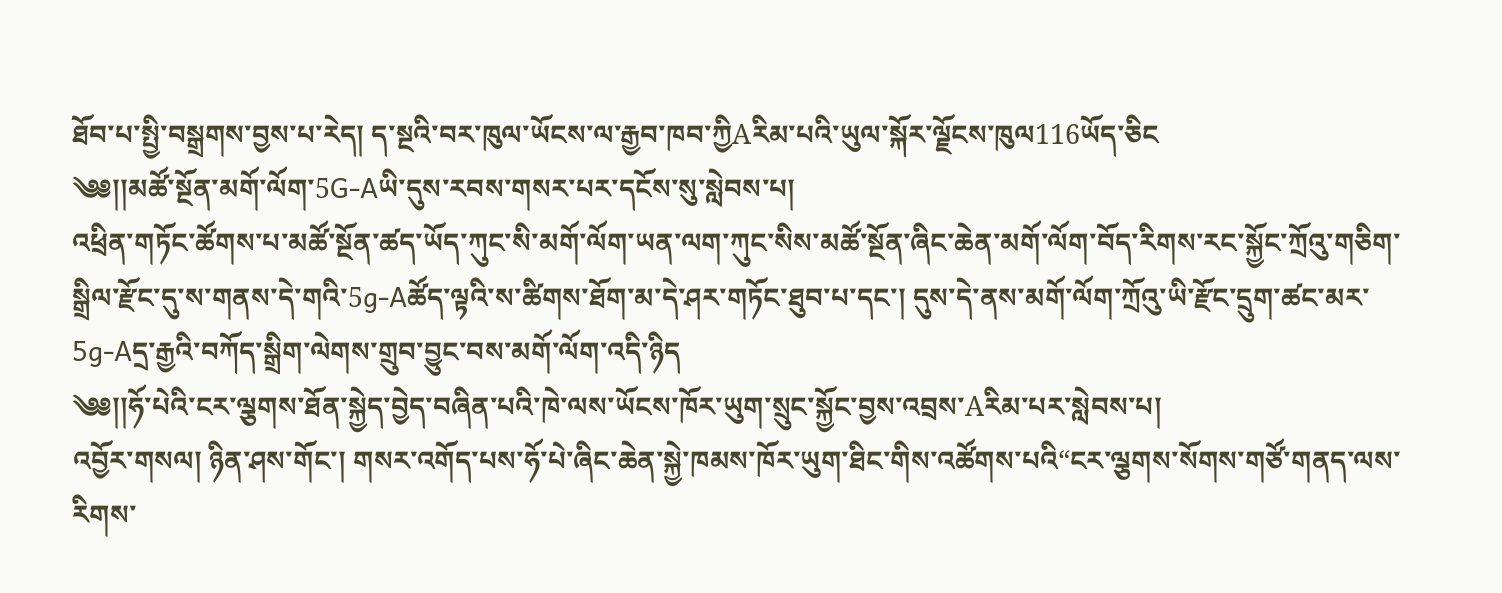ཐོབ་པ་སྤྱི་བསྒྲགས་བྱས་པ་རེད། ད་སྔའི་བར་ཁུལ་ཡོངས་ལ་རྒྱབ་ཁབ་ཀྱིAརིམ་པའི་ཡུལ་སྐོར་ལྗོངས་ཁུལ116ཡོད་ཅིང
༄༅།།མཚོ་སྔོན་མགོ་ལོག་5G-Aཡི་དུས་རབས་གསར་པར་དངོས་སུ་སླེབས་པ།
འཕྲིན་གཏོང་ཚོགས་པ་མཚོ་སྔོན་ཚད་ཡོད་ཀུང་སི་མགོ་ལོག་ཡན་ལག་ཀུང་སིས་མཚོ་སྔོན་ཞིང་ཆེན་མགོ་ལོག་བོད་རིགས་རང་སྐྱོང་ཀྲོའུ་གཅིག་སྒྲིལ་རྫོང་དུ་ས་གནས་དེ་གའི་5g-Aཚོད་ལྟའི་ས་ཚིགས་ཐོག་མ་དེ་ཤར་གཏོང་ཐུབ་པ་དང་། དུས་དེ་ནས་མགོ་ལོག་ཀྲོའུ་ཡི་རྫོང་དྲུག་ཚང་མར་5g-Aདྲ་རྒྱའི་བཀོད་སྒྲིག་ལེགས་གྲུབ་བྱུང་བས་མགོ་ལོག་འདི་ཉིད
༄༅།།ཧོ་པེའི་ངར་ལྕགས་ཐོན་སྐྱེད་བྱེད་བཞིན་པའི་ཁེ་ལས་ཡོངས་ཁོར་ཡུག་སྲུང་སྐྱོང་བྱས་འབྲས་Aརིམ་པར་སླེབས་པ།
འབྱོར་གསལ། ཉིན་ཤས་གོང་། གསར་འགོད་པས་ཧོ་པེ་ཞིང་ཆེན་སྐྱེ་ཁམས་ཁོར་ཡུག་ཐིང་གིས་འཚོགས་པའི“ངར་ལྕགས་སོགས་གཙོ་གནད་ལས་རིགས་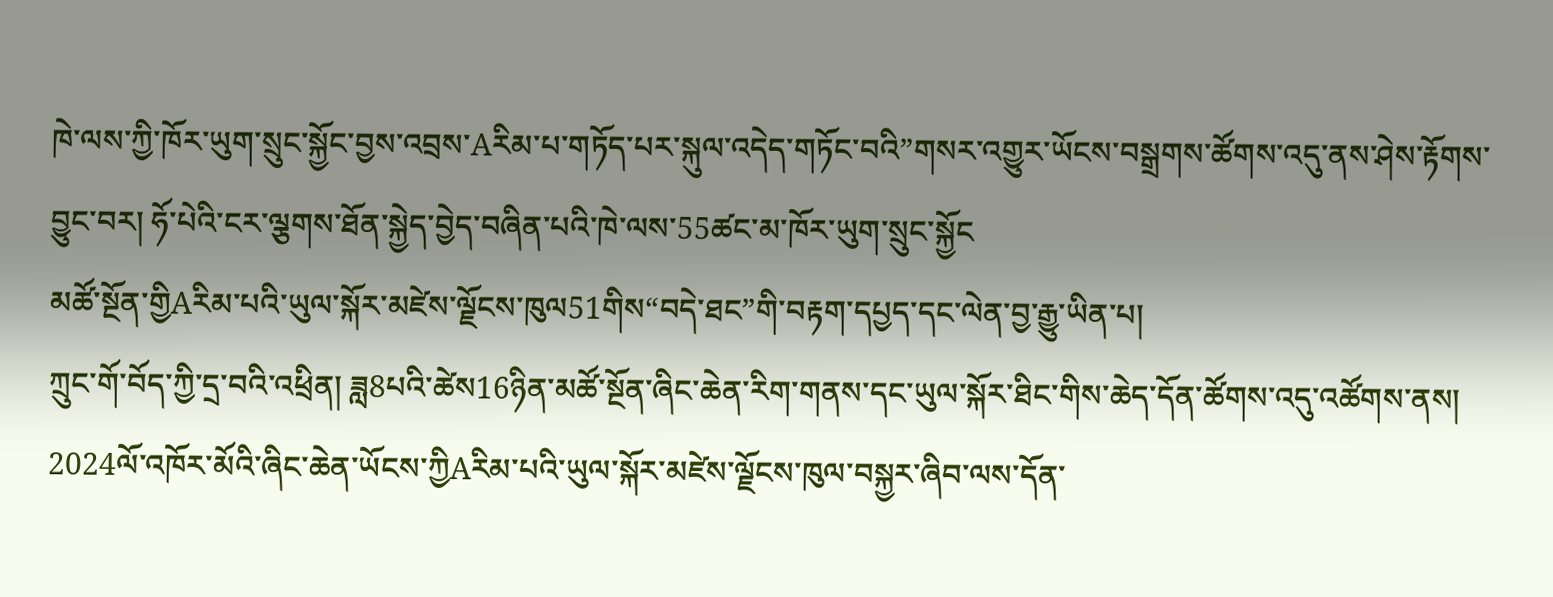ཁེ་ལས་ཀྱི་ཁོར་ཡུག་སྲུང་སྐྱོང་བྱས་འབྲས་Aརིམ་པ་གཏོད་པར་སྐུལ་འདེད་གཏོང་བའི”གསར་འགྱུར་ཡོངས་བསྒྲགས་ཚོགས་འདུ་ནས་ཤེས་རྟོགས་བྱུང་བར། ཧོ་པེའི་ངར་ལྕགས་ཐོན་སྐྱེད་བྱེད་བཞིན་པའི་ཁེ་ལས་55ཚང་མ་ཁོར་ཡུག་སྲུང་སྐྱོང
མཚོ་སྔོན་གྱིAརིམ་པའི་ཡུལ་སྐོར་མཛེས་ལྗོངས་ཁུལ51གིས“བདེ་ཐང”གི་བརྟག་དཔྱད་དང་ལེན་བྱ་རྒྱུ་ཡིན་པ།
ཀྲུང་གོ་བོད་ཀྱི་དྲ་བའི་འཕྲིན། ཟླ8པའི་ཚེས16ཉིན་མཚོ་སྔོན་ཞིང་ཆེན་རིག་གནས་དང་ཡུལ་སྐོར་ཐིང་གིས་ཆེད་དོན་ཚོགས་འདུ་འཚོགས་ནས། 2024ལོ་འཁོར་མོའི་ཞིང་ཆེན་ཡོངས་ཀྱིAརིམ་པའི་ཡུལ་སྐོར་མཛེས་ལྗོངས་ཁུལ་བསྐྱར་ཞིབ་ལས་དོན་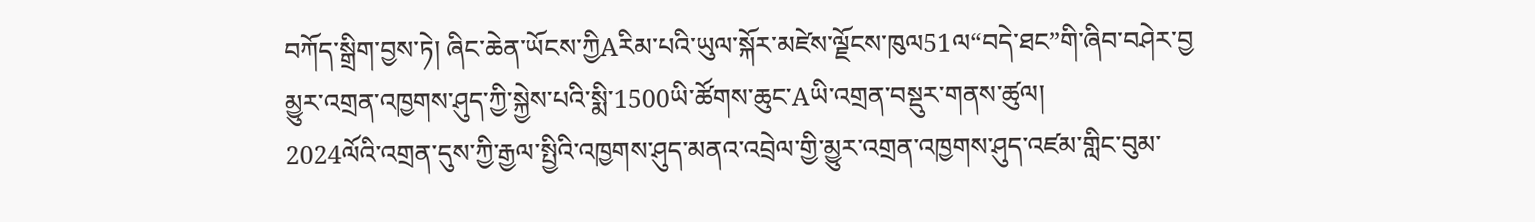བཀོད་སྒྲིག་བྱས་ཏེ། ཞིང་ཆེན་ཡོངས་ཀྱིAརིམ་པའི་ཡུལ་སྐོར་མཛེས་ལྗོངས་ཁུལ51ལ“བདེ་ཐང”གི་ཞིབ་བཤེར་བྱ
མྱུར་འགྲན་འཁྱགས་ཤུད་ཀྱི་སྐྱེས་པའི་སྨི་1500ཡི་ཚོགས་ཆུང་Aཡི་འགྲན་བསྡུར་གནས་ཚུལ།
2024ལོའི་འགྲན་དུས་ཀྱི་རྒྱལ་སྤྱིའི་འཁྱགས་ཤུད་མནའ་འབྲེལ་གྱི་མྱུར་འགྲན་འཁྱགས་ཤུད་འཛམ་གླིང་བུམ་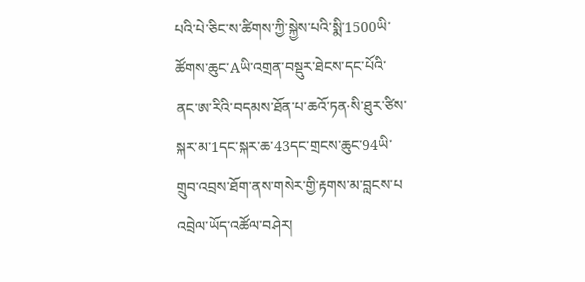པའི་པེ་ཅིང་ས་ཚིགས་ཀྱི་སྐྱེས་པའི་སྨི་1500ཡི་ཚོགས་ཆུང་Aཡི་འགྲན་བསྡུར་ཐེངས་དང་པོའི་ནང་ཨ་རིའི་བདམས་ཐོན་པ་ཆའོ་ཏན·སི་ཐུར་ཙིས་སྐར་མ་1དང་སྐར་ཆ་43དང་གྲངས་ཆུང་94ཡི་གྲུབ་འབྲས་ཐོག་ནས་གསེར་གྱི་རྟགས་མ་བླངས་པ
འབྲེལ་ཡོད་འཚོལ་བཤེར།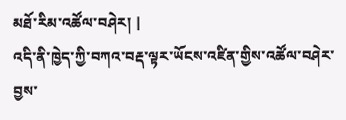མཐོ་རིམ་འཚོལ་བཤེར། |
འདི་ནི་ཁྱེད་ཀྱི་བཀའ་བརྡ་ལྟར་ཡོངས་འཛིན་གྱིས་འཚོལ་བཤེར་བྱས་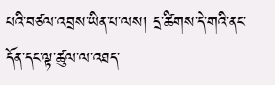པའི་བཙལ་འབྲས་ཡིན་པ་ལས། དྲ་ཚིགས་དེ་གའི་ནང་དོན་དང་ལྟ་ཚུལ་ལ་འཐད་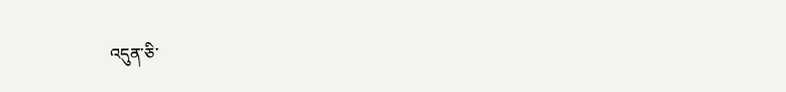འདུན་ཅི་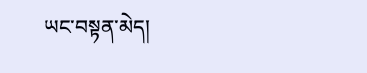ཡང་བསྟན་མེད།